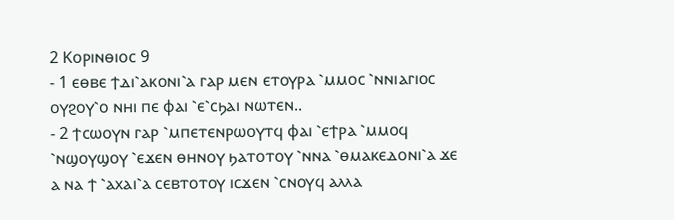2 Ⲕⲟⲣⲓⲛⲑⲓⲟⲥ 9
- 1 ⲉⲑⲃⲉ ϯⲇⲓ⳿ⲁⲕⲟⲛⲓ⳿ⲁ ⲅⲁⲣ ⲙⲉⲛ ⲉⲧⲟⲩⲣⲁ ⳿ⲙⲙⲟⲥ ⳿ⲛⲛⲓⲁⲅⲓⲟⲥ ⲟⲩϩⲟⲩ⳿ⲟ ⲛⲏⲓ ⲡⲉ ⲫⲁⲓ ⳿ⲉ⳿ⲥϧⲁⲓ ⲛⲱⲧⲉⲛ..
- 2 ϯⲥⲱⲟⲩⲛ ⲅⲁⲣ ⳿ⲙⲡⲉⲧⲉⲛⲣⲱⲟⲩⲧϥ ⲫⲁⲓ ⳿ⲉϯⲣⲁ ⳿ⲙⲙⲟϥ ⳿ⲛϣⲟⲩϣⲟⲩ ⳿ⲉϫⲉⲛ ⲑⲏⲛⲟⲩ ϧⲁⲧⲟⲧⲟⲩ ⳿ⲛⲛⲁ ⳿ⲑⲙⲁⲕⲉⲇⲟⲛⲓ⳿ⲁ ϫⲉ ⲁ ⲛⲁ ϯ ⳿ⲁⲭⲁⲓ⳿ⲁ ⲥⲉⲃⲧⲟⲧⲟⲩ ⲓⲥϫⲉⲛ ⳿ⲥⲛⲟⲩϥ ⲁⲗⲗⲁ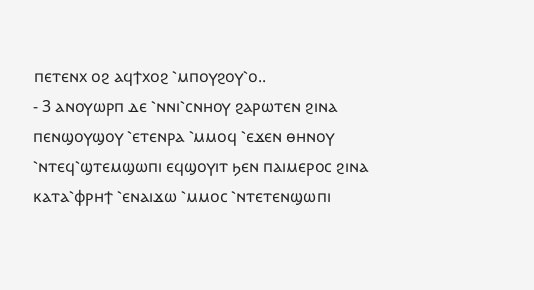ⲡⲉⲧⲉⲛⲭ ⲟϩ ⲁϥϯⲭⲟϩ ⳿ⲙⲡⲟⲩϩⲟⲩ⳿ⲟ..
- 3 ⲁⲛⲟⲩⲱⲣⲡ ⲇⲉ ⳿ⲛⲛⲓ⳿ⲥⲛⲏⲟⲩ ϩⲁⲣⲱⲧⲉⲛ ϩⲓⲛⲁ ⲡⲉⲛϣⲟⲩϣⲟⲩ ⳿ⲉⲧⲉⲛⲣⲁ ⳿ⲙⲙⲟϥ ⳿ⲉϫⲉⲛ ⲑⲏⲛⲟⲩ ⳿ⲛⲧⲉϥ⳿ϣⲧⲉⲙϣⲱⲡⲓ ⲉϥϣⲟⲩⲓⲧ ϧⲉⲛ ⲡⲁⲓⲙⲉⲣⲟⲥ ϩⲓⲛⲁ ⲕⲁⲧⲁ⳿ⲫⲣⲏϯ ⳿ⲉⲛⲁⲓϫⲱ ⳿ⲙⲙⲟⲥ ⳿ⲛⲧⲉⲧⲉⲛϣⲱⲡⲓ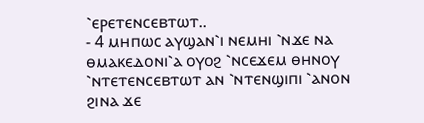⳿ⲉⲣⲉⲧⲉⲛⲥⲉⲃⲧⲱⲧ..
- 4 ⲙⲏⲡⲱⲥ ⲁⲩϣⲁⲛ⳿ⲓ ⲛⲉⲙⲏⲓ ⳿ⲛϫⲉ ⲛⲁ ⲑⲙⲁⲕⲉⲇⲟⲛⲓ⳿ⲁ ⲟⲩⲟϩ ⳿ⲛⲥⲉϫⲉⲙ ⲑⲏⲛⲟⲩ ⳿ⲛⲧⲉⲧⲉⲛⲥⲉⲃⲧⲱⲧ ⲁⲛ ⳿ⲛⲧⲉⲛϣⲓⲡⲓ ⳿ⲁⲛⲟⲛ ϩⲓⲛⲁ ϫⲉ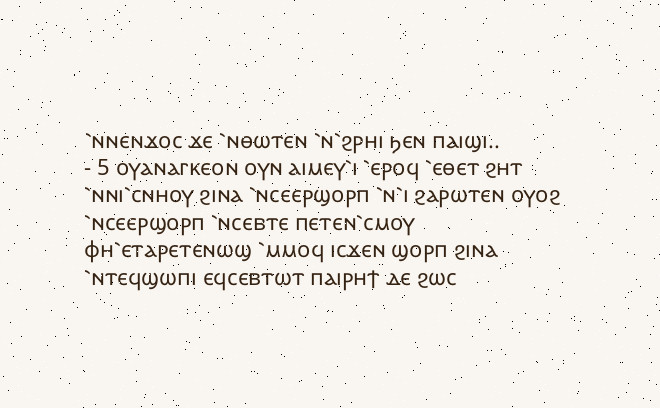⳿ⲛⲛⲉⲛϫⲟⲥ ϫⲉ ⳿ⲛⲑⲱⲧⲉⲛ ⳿ⲛ⳿ϩⲣⲏⲓ ϧⲉⲛ ⲡⲁⲓϣⲓ..
- 5 ⲟⲩⲁⲛⲁⲅⲕⲉⲟⲛ ⲟⲩⲛ ⲁⲓⲙⲉⲩ⳿ⲓ ⳿ⲉⲣⲟϥ ⳿ⲉⲑⲉⲧ ϩⲏⲧ ⳿ⲛⲛⲓ⳿ⲥⲛⲏⲟⲩ ϩⲓⲛⲁ ⳿ⲛⲥⲉⲉⲣϣⲟⲣⲡ ⳿ⲛ⳿ⲓ ϩⲁⲣⲱⲧⲉⲛ ⲟⲩⲟϩ ⳿ⲛⲥⲉⲉⲣϣⲟⲣⲡ ⳿ⲛⲥⲉⲃⲧⲉ ⲡⲉⲧⲉⲛ⳿ⲥⲙⲟⲩ ⲫⲏ⳿ⲉⲧⲁⲣⲉⲧⲉⲛⲱϣ ⳿ⲙⲙⲟϥ ⲓⲥϫⲉⲛ ϣⲟⲣⲡ ϩⲓⲛⲁ ⳿ⲛⲧⲉϥϣⲱⲡⲓ ⲉϥⲥⲉⲃⲧⲱⲧ ⲡⲁⲓⲣⲏϯ ⲇⲉ ϩⲱⲥ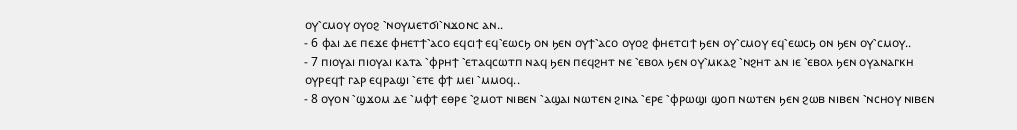ⲟⲩ⳿ⲥⲙⲟⲩ ⲟⲩⲟϩ ⳿ⲛⲟⲩⲙⲉⲧϭⲓ⳿ⲛϫⲟⲛⲥ ⲁⲛ..
- 6 ⲫⲁⲓ ⲇⲉ ⲡⲉϫⲉ ⲫⲏⲉⲧϯ⳿ⲁⲥⲟ ⲉϥⲥⲓϯ ⲉϥ⳿ⲉⲱⲥϧ ⲟⲛ ϧⲉⲛ ⲟⲩϯ⳿ⲁⲥⲟ ⲟⲩⲟϩ ⲫⲏⲉⲧⲥⲓϯ ϧⲉⲛ ⲟⲩ⳿ⲥⲙⲟⲩ ⲉϥ⳿ⲉⲱⲥϧ ⲟⲛ ϧⲉⲛ ⲟⲩ⳿ⲥⲙⲟⲩ..
- 7 ⲡⲓⲟⲩⲁⲓ ⲡⲓⲟⲩⲁⲓ ⲕⲁⲧⲁ ⳿ⲫⲣⲏϯ ⳿ⲉⲧⲁϥⲥⲱⲧⲡ ⲛⲁϥ ϧⲉⲛ ⲡⲉϥϩⲏⲧ ⲛⲉ ⳿ⲉⲃⲟⲗ ϧⲉⲛ ⲟⲩ⳿ⲙⲕⲁϩ ⳿ⲛϩⲏⲧ ⲁⲛ ⲓⲉ ⳿ⲉⲃⲟⲗ ϧⲉⲛ ⲟⲩⲁⲛⲁⲅⲕⲏ ⲟⲩⲣⲉϥϯ ⲅⲁⲣ ⲉϥⲣⲁϣⲓ ⳿ⲉⲧⲉ ⲫϯ ⲙⲉⲓ ⳿ⲙⲙⲟϥ..
- 8 ⲟⲩⲟⲛ ⳿ϣϫⲟⲙ ⲇⲉ ⳿ⲙⲫϯ ⲉⲑⲣⲉ ⳿ϩⲙⲟⲧ ⲛⲓⲃⲉⲛ ⳿ⲁϣⲁⲓ ⲛⲱⲧⲉⲛ ϩⲓⲛⲁ ⳿ⲉⲣⲉ ⳿ⲫⲣⲱϣⲓ ϣⲟⲡ ⲛⲱⲧⲉⲛ ϧⲉⲛ ϩⲱⲃ ⲛⲓⲃⲉⲛ ⳿ⲛⲥⲏⲟⲩ ⲛⲓⲃⲉⲛ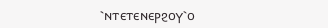⳿ⲛⲧⲉⲧⲉⲛⲉⲣϩⲟⲩ⳿ⲟ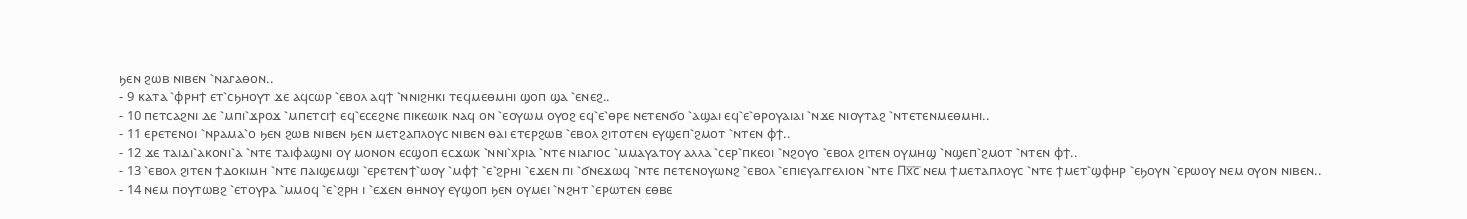ϧⲉⲛ ϩⲱⲃ ⲛⲓⲃⲉⲛ ⳿ⲛⲁⲅⲁⲑⲟⲛ..
- 9 ⲕⲁⲧⲁ ⳿ⲫⲣⲏϯ ⲉⲧ⳿ⲥϧⲏⲟⲩⲧ ϫⲉ ⲁϥⲥⲱⲣ ⳿ⲉⲃⲟⲗ ⲁϥϯ ⳿ⲛⲛⲓϩⲏⲕⲓ ⲧⲉϥⲙⲉⲑⲙⲏⲓ ϣⲟⲡ ϣⲁ ⳿ⲉⲛⲉϩ..
- 10 ⲡⲉⲧⲥⲁϩⲛⲓ ⲇⲉ ⳿ⲙⲡⲓ⳿ϫⲣⲟϫ ⳿ⲙⲡⲉⲧⲥⲓϯ ⲉϥ⳿ⲉⲥⲉϩⲛⲉ ⲡⲓⲕⲉⲱⲓⲕ ⲛⲁϥ ⲟⲛ ⳿ⲉⲟⲩⲱⲙ ⲟⲩⲟϩ ⲉϥ⳿ⲉ⳿ⲑⲣⲉ ⲛⲉⲧⲉⲛϭⲟ ⳿ⲁϣⲁⲓ ⲉϥ⳿ⲉ⳿ⲑⲣⲟⲩⲁⲓⲁⲓ ⳿ⲛϫⲉ ⲛⲓⲟⲩⲧⲁϩ ⳿ⲛⲧⲉⲧⲉⲛⲙⲉⲑⲙⲏⲓ..
- 11 ⲉⲣⲉⲧⲉⲛⲟⲓ ⳿ⲛⲣⲁⲙⲁ⳿ⲟ ϧⲉⲛ ϩⲱⲃ ⲛⲓⲃⲉⲛ ϧⲉⲛ ⲙⲉⲧϩⲁⲡⲗⲟⲩⲥ ⲛⲓⲃⲉⲛ ⲑⲁⲓ ⲉⲧⲉⲣϩⲱⲃ ⳿ⲉⲃⲟⲗ ϩⲓⲧⲟⲧⲉⲛ ⲉⲩϣⲉⲡ⳿ϩⲙⲟⲧ ⳿ⲛⲧⲉⲛ ⲫϯ..
- 12 ϫⲉ ⲧⲁⲓⲇⲓ⳿ⲁⲕⲟⲛⲓ⳿ⲁ ⳿ⲛⲧⲉ ⲧⲁⲓⲫⲁϣⲛⲓ ⲟⲩ ⲙⲟⲛⲟⲛ ⲉⲥϣⲟⲡ ⲉⲥϫⲱⲕ ⳿ⲛⲛⲓ⳿ⲭⲣⲓⲁ ⳿ⲛⲧⲉ ⲛⲓⲁⲅⲓⲟⲥ ⳿ⲙⲙⲁⲩⲁⲧⲟⲩ ⲁⲗⲗⲁ ⳿ⲥⲉⲣ⳿ⲡⲕⲉⲟⲓ ⳿ⲛϩⲟⲩⲟ ⳿ⲉⲃⲟⲗ ϩⲓⲧⲉⲛ ⲟⲩⲙⲏϣ ⳿ⲛϣⲉⲡ⳿ϩⲙⲟⲧ ⳿ⲛⲧⲉⲛ ⲫϯ..
- 13 ⳿ⲉⲃⲟⲗ ϩⲓⲧⲉⲛ ϯⲇⲟⲕⲓⲙⲏ ⳿ⲛⲧⲉ ⲡⲁⲓϣⲉⲙϣⲓ ⳿ⲉⲣⲉⲧⲉⲛϯ⳿ⲱⲟⲩ ⳿ⲙⲫϯ ⳿ⲉ⳿ϩⲣⲏⲓ ⳿ⲉϫⲉⲛ ⲡⲓ ⳿ϭⲛⲉϫⲱϥ ⳿ⲛⲧⲉ ⲡⲉⲧⲉⲛⲟⲩⲱⲛϩ ⳿ⲉⲃⲟⲗ ⳿ⲉⲡⲓⲉⲩⲁⲅⲅⲉⲗⲓⲟⲛ ⳿ⲛⲧⲉ Ⲡⲭ̅ⲥ̅ ⲛⲉⲙ ϯⲙⲉⲧⲁⲡⲗⲟⲩⲥ ⳿ⲛⲧⲉ ϯⲙⲉⲧ⳿ϣⲫⲏⲣ ⳿ⲉϧⲟⲩⲛ ⳿ⲉⲣⲱⲟⲩ ⲛⲉⲙ ⲟⲩⲟⲛ ⲛⲓⲃⲉⲛ..
- 14 ⲛⲉⲙ ⲡⲟⲩⲧⲱⲃϩ ⳿ⲉⲧⲟⲩⲣⲁ ⳿ⲙⲙⲟϥ ⳿ⲉ⳿ϩⲣⲏ ⲓ ⳿ⲉϫⲉⲛ ⲑⲏⲛⲟⲩ ⲉⲩϣⲟⲡ ϧⲉⲛ ⲟⲩⲙⲉⲓ ⳿ⲛϩⲏⲧ ⳿ⲉⲣⲱⲧⲉⲛ ⲉⲑⲃⲉ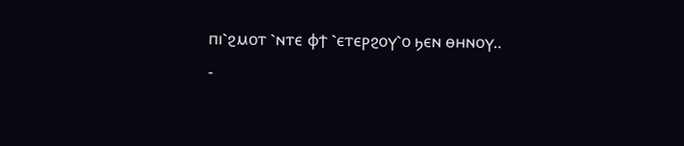ⲡⲓ⳿ϩⲙⲟⲧ ⳿ⲛⲧⲉ ⲫϯ ⳿ⲉⲧⲉⲣϩⲟⲩ⳿ⲟ ϧⲉⲛ ⲑⲏⲛⲟⲩ..
-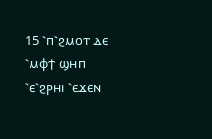15 ⳿ⲡ⳿ϩⲙⲟⲧ ⲇⲉ ⳿ⲙⲫϯ ϣⲏⲡ ⳿ⲉ⳿ϩⲣⲏⲓ ⳿ⲉϫⲉⲛ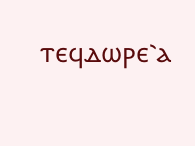ⲧⲉϥⲇⲱⲣⲉ⳿ⲁ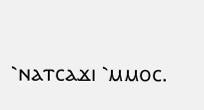⳿ⲛⲁⲧⲥⲁϫⲓ ⳿ⲙⲙⲟⲥ.